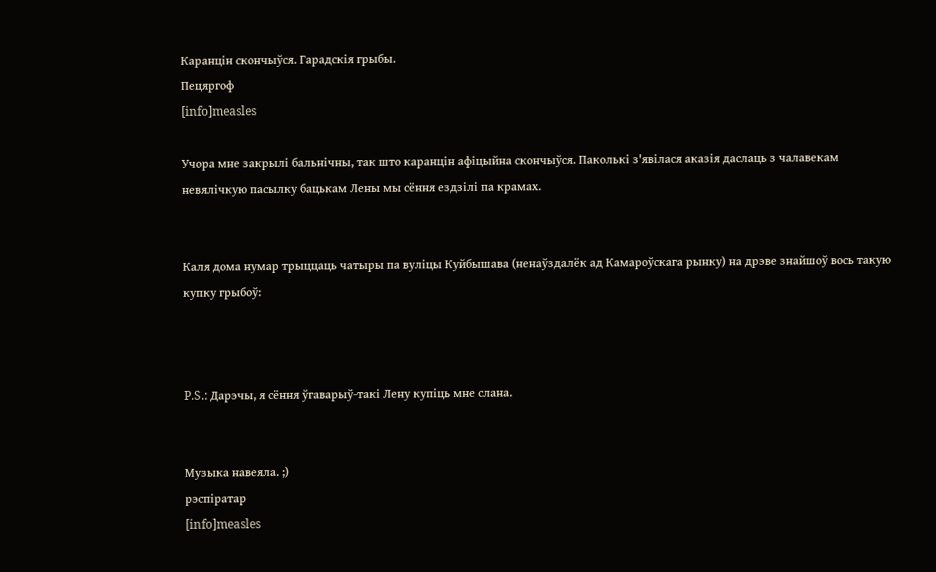Каранцін скончыўся. Гарадскія грыбы.
Пецяргоф
[info]measles

Учора мне закрылі бальнічны, так што каранцін афіцыйна скончыўся. Паколькі з'явілася аказія даслаць з чалавекам невялічкую пасылку бацькам Лены мы сёння ездзілі па крамах.


Каля дома нумар трыццаць чатыры па вуліцы Куйбышава (ненаўздалёк ад Камароўскага рынку) на дрэве знайшоў вось такую купку грыбоў:



P.S.: Дарэчы, я сёння ўгаварыў-такі Лену купіць мне слана.


Музыка навеяла. ;)
рэспіратар
[info]measles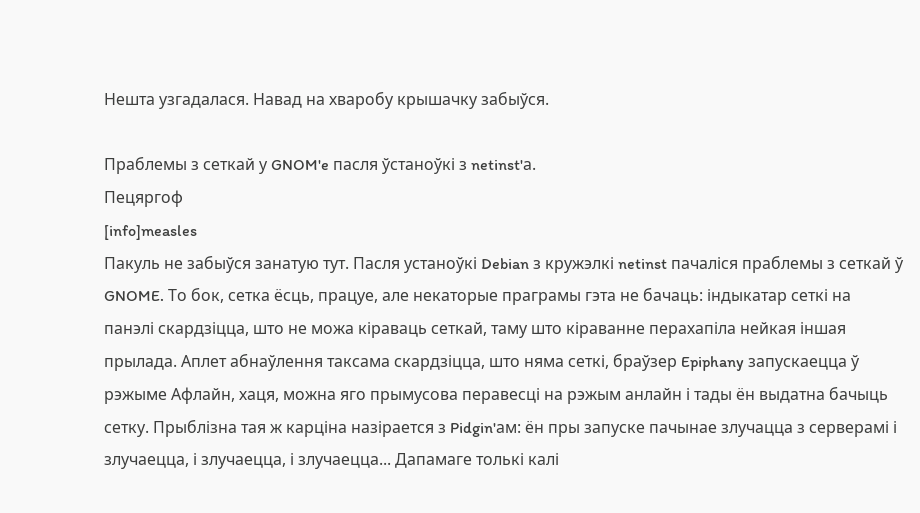Нешта узгадалася. Навад на хваробу крышачку забыўся.

Праблемы з сеткай у GNOM'e пасля ўстаноўкі з netinst'а.
Пецяргоф
[info]measles
Пакуль не забыўся занатую тут. Пасля устаноўкі Debian з кружэлкі netinst пачаліся праблемы з сеткай ў GNOME. То бок, сетка ёсць, працуе, але некаторые праграмы гэта не бачаць: індыкатар сеткі на панэлі скардзіцца, што не можа кіраваць сеткай, таму што кіраванне перахапіла нейкая іншая прылада. Аплет абнаўлення таксама скардзіцца, што няма сеткі, браўзер Epiphany запускаецца ў рэжыме Афлайн, хаця, можна яго прымусова перавесці на рэжым анлайн і тады ён выдатна бачыць сетку. Прыблізна тая ж карціна назірается з Pidgin'ам: ён пры запуске пачынае злучацца з серверамі і злучаецца, і злучаецца, і злучаецца... Дапамаге толькі калі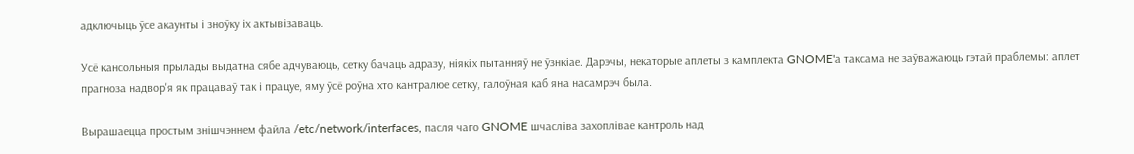адключыць ўсе акаунты і зноўку іх актывізаваць.

Усё кансольныя прылады выдатна сябе адчуваюць, сетку бачаць адразу, ніякіх пытанняў не ўзнкіае. Дарэчы, некаторые аплеты з камплекта GNOME'а таксама не заўважаюць гэтай праблемы: аплет прагноза надвор'я як працаваў так і працуе, яму ўсё роўна хто кантралюе сетку, галоўная каб яна насамрэч была.

Вырашаецца простым знішчэннем файла /etc/network/interfaces, пасля чаго GNOME шчасліва захоплівае кантроль над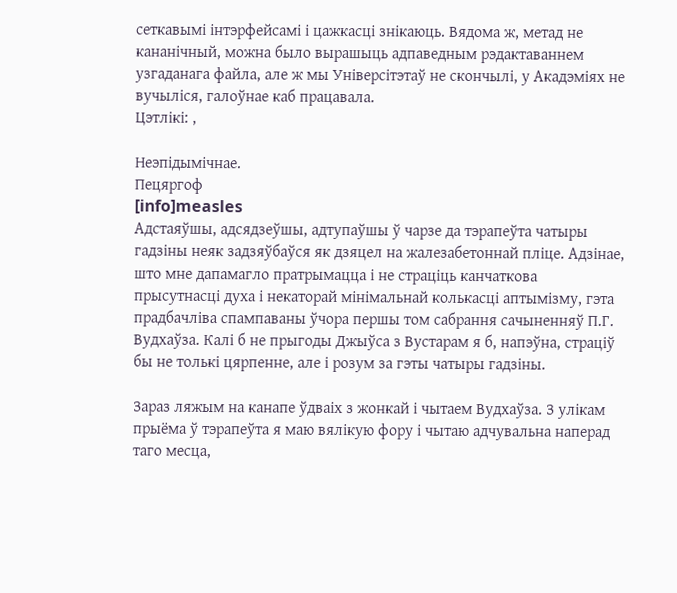сеткавымі інтэрфейсамі і цажкасці знікаюць. Вядома ж, метад не кананічный, можна было вырашыць адпаведным рэдактаваннем узгаданага файла, але ж мы Універсітэтаў не скончылі, у Акадэміях не вучыліся, галоўнае каб працавала.
Цэтлікі: ,

Неэпідымічнае.
Пецяргоф
[info]measles
Адстаяўшы, адсядзеўшы, адтупаўшы ў чарзе да тэрапеўта чатыры гадзіны неяк задзяўбаўся як дзяцел на жалезабетоннай пліце. Адзінае, што мне дапамагло пратрымацца і не страціць канчаткова прысутнасці духа і некаторай мінімальнай колькасці аптымізму, гэта прадбачліва спампаваны ўчора першы том сабрання сачыненняў П.Г. Вудхаўза. Калі б не прыгоды Джыўса з Вустарам я б, напэўна, страціў бы не толькі цярпенне, але і розум за гэты чатыры гадзіны.

Зараз ляжым на канапе ўдваіх з жонкай і чытаем Вудхаўза. З улікам прыёма ў тэрапеўта я маю вялікую фору і чытаю адчувальна наперад таго месца,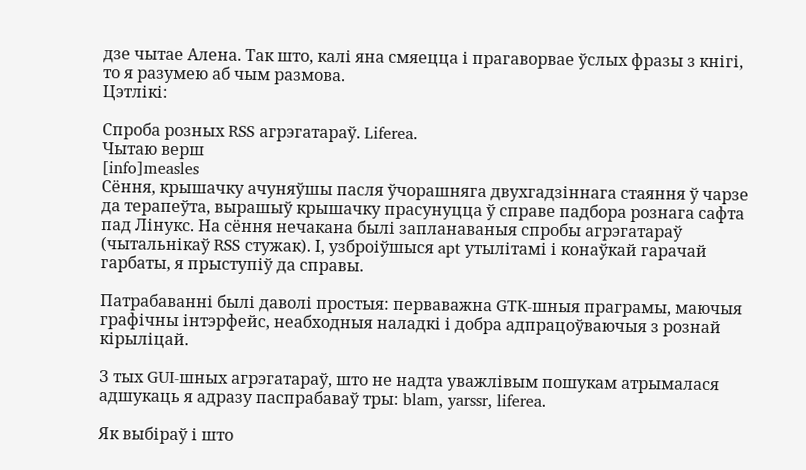дзе чытае Алена. Так што, калі яна смяецца і прагаворвае ўслых фразы з кнігі, то я разумею аб чым размова.
Цэтлікі:

Спроба розных RSS агрэгатараў. Liferea.
Чытаю верш
[info]measles
Сёння, крышачку ачуняўшы пасля ўчорашняга двухгадзіннага стаяння ў чарзе да терапеўта, вырашыў крышачку прасунуцца ў справе падбора рознага сафта пад Лінукс. На сёння нечакана былі запланаваныя спробы агрэгатараў (чытальнікаў RSS стужак). І, узброіўшыся apt утылітамі і конаўкай гарачай гарбаты, я прыступіў да справы.

Патрабаванні былі даволі простыя: перваважна GTK-шныя праграмы, маючыя графічны інтэрфейс, неабходныя наладкі і добра адпрацоўваючыя з рознай кірыліцай.

З тых GUI-шных агрэгатараў, што не надта уважлівым пошукам атрымалася адшукаць я адразу паспрабаваў тры: blam, yarssr, liferea.

Як выбіраў і што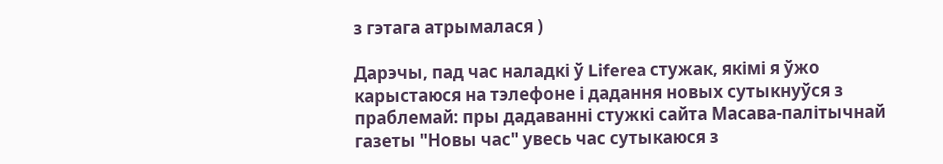з гэтага атрымалася )

Дарэчы, пад час наладкі ў Liferea стужак, якімі я ўжо карыстаюся на тэлефоне і дадання новых сутыкнуўся з праблемай: пры дадаванні стужкі сайта Масава-палітычнай газеты "Новы час" увесь час сутыкаюся з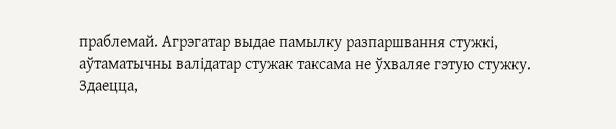праблемай. Агрэгатар выдае памылку разпаршвання стужкі, аўтаматычны валідатар стужак таксама не ўхваляе гэтую стужку. Здаецца,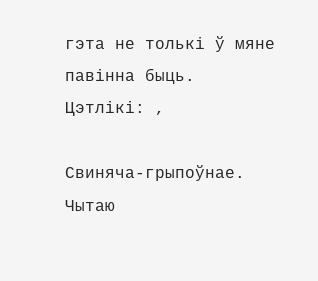гэта не толькі ў мяне павінна быць.
Цэтлікі: ,

Свиняча-грыпоўнае.
Чытаю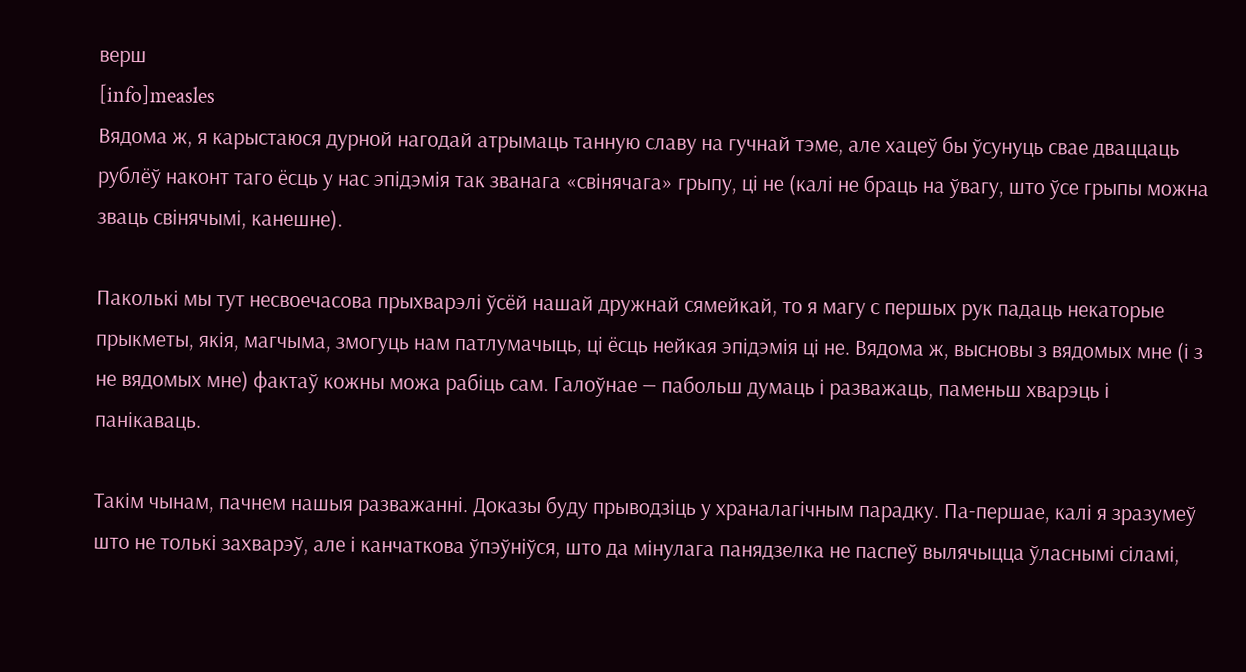верш
[info]measles
Вядома ж, я карыстаюся дурной нагодай атрымаць танную славу на гучнай тэме, але хацеў бы ўсунуць свае дваццаць рублёў наконт таго ёсць у нас эпідэмія так званага «свінячага» грыпу, ці не (калі не браць на ўвагу, што ўсе грыпы можна зваць свінячымі, канешне).

Паколькі мы тут несвоечасова прыхварэлі ўсёй нашай дружнай сямейкай, то я магу с першых рук падаць некаторые прыкметы, якія, магчыма, змогуць нам патлумачыць, ці ёсць нейкая эпідэмія ці не. Вядома ж, высновы з вядомых мне (і з не вядомых мне) фактаў кожны можа рабіць сам. Галоўнае — пабольш думаць і разважаць, паменьш хварэць і панікаваць.

Такім чынам, пачнем нашыя разважанні. Доказы буду прыводзіць у храналагічным парадку. Па-першае, калі я зразумеў што не толькі захварэў, але і канчаткова ўпэўніўся, што да мінулага панядзелка не паспеў вылячыцца ўласнымі сіламі,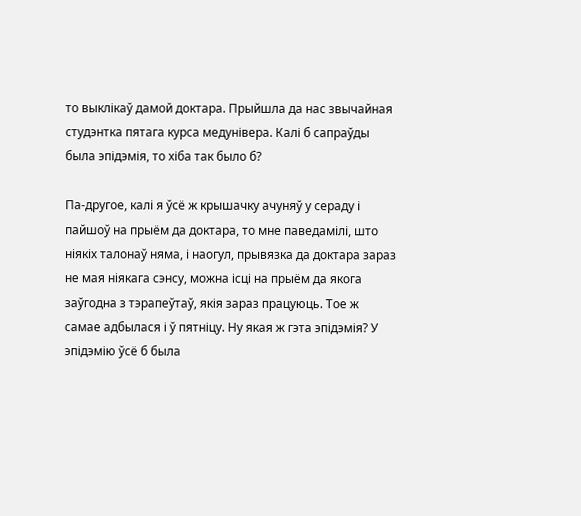то выклікаў дамой доктара. Прыйшла да нас звычайная студэнтка пятага курса медунівера. Калі б сапраўды была эпідэмія, то хіба так было б?

Па-другое, калі я ўсё ж крышачку ачуняў у сераду і пайшоў на прыём да доктара, то мне паведамілі, што ніякіх талонаў няма, і наогул, прывязка да доктара зараз не мая ніякага сэнсу, можна ісці на прыём да якога заўгодна з тэрапеўтаў, якія зараз працуюць. Тое ж самае адбылася і ў пятніцу. Ну якая ж гэта эпідэмія? У эпідэмію ўсё б была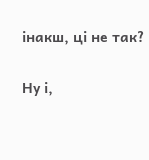інакш, ці не так?

Ну і,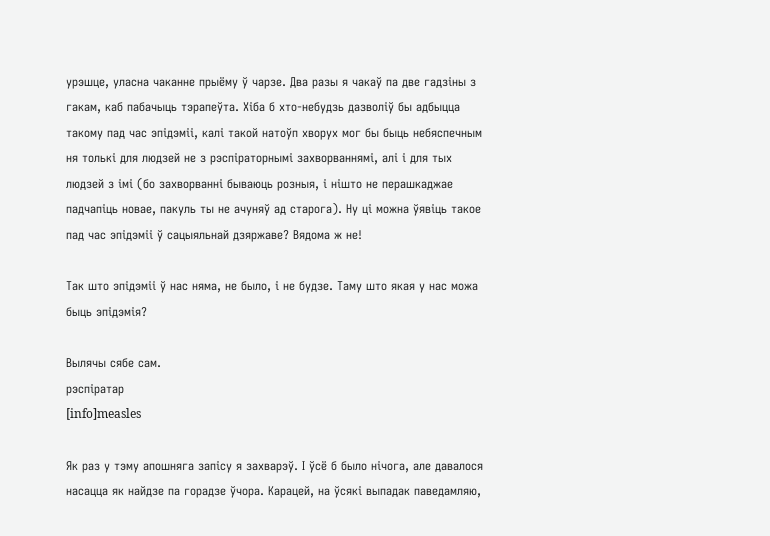урэшце, уласна чаканне прыёму ў чарзе. Два разы я чакаў па две гадзіны з гакам, каб пабачыць тэрапеўта. Хіба б хто-небудзь дазволіў бы адбыцца такому пад час эпідэміі, калі такой натоўп хворух мог бы быць небяспечным ня толькі для людзей не з рэспіраторнымі захворваннямі, алі і для тых людзей з імі (бо захворванні бываюць розныя, і нішто не перашкаджае падчапіць новае, пакуль ты не ачуняў ад старога). Ну ці можна ўявіць такое пад час эпідэміі ў сацыяльнай дзяржаве? Вядома ж не!

Так што эпідэміі ў нас няма, не было, і не будзе. Таму што якая у нас можа быць эпідэмія?

Вылячы сябе сам.
рэспіратар
[info]measles

Як раз у тэму апошняга запісу я захварэў. І ўсё б было нічога, але давалося насацца як найдзе па горадзе ўчора. Карацей, на ўсякі выпадак паведамляю,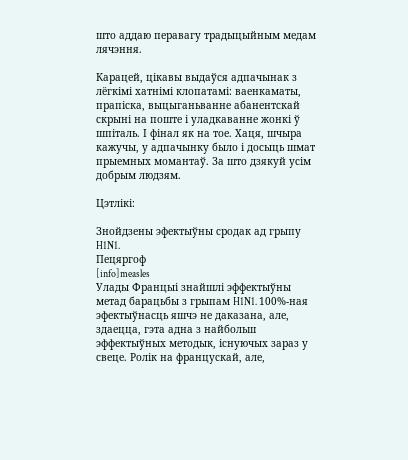што аддаю перавагу традыцыйным медам лячэння.

Карацей, цікавы выдаўся адпачынак з лёгкімі хатнімі клопатамі: ваенкаматы, прапіска, выцыганьванне абанентскай скрыні на поште і уладкаванне жонкі ў шпіталь. І фінал як на тое. Хаця, шчыра кажучы, у адпачынку было і досыць шмат прыемных момантаў. За што дзякуй усім добрым людзям.

Цэтлікі:

Знойдзены эфектыўны сродак ад грыпу H1N1.
Пецяргоф
[info]measles
Улады Францыі знайшлі эффектыўны метад барацьбы з грыпам H1N1. 100%-ная эфектыўнасць яшчэ не даказана, але, здаецца, гэта адна з найбольш эффектыўных методык, існуючых зараз у свеце. Ролік на францускай, але,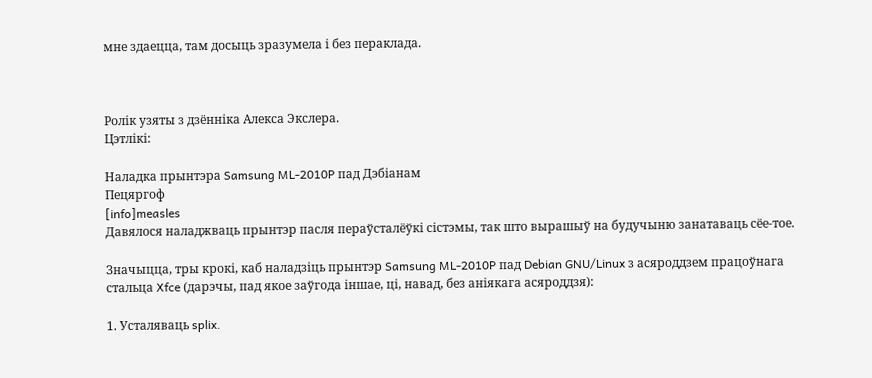мне здаецца, там досыць зразумела і без пераклада.



Ролік узяты з дзённіка Алекса Экслера.
Цэтлікі:

Наладка прынтэра Samsung ML-2010P пад Дэбіанам
Пецяргоф
[info]measles
Давялося наладжваць прынтэр пасля пераўсталёўкі сістэмы, так што вырашыў на будучыню занатаваць сёе-тое.

Значыцца, тры крокі, каб наладзіць прынтэр Samsung ML-2010P пад Debian GNU/Linux з асяроддзем працоўнага стальца Xfce (дарэчы, пад якое заўгода іншае, ці, навад, без аніякага асяроддзя):

1. Усталяваць splix.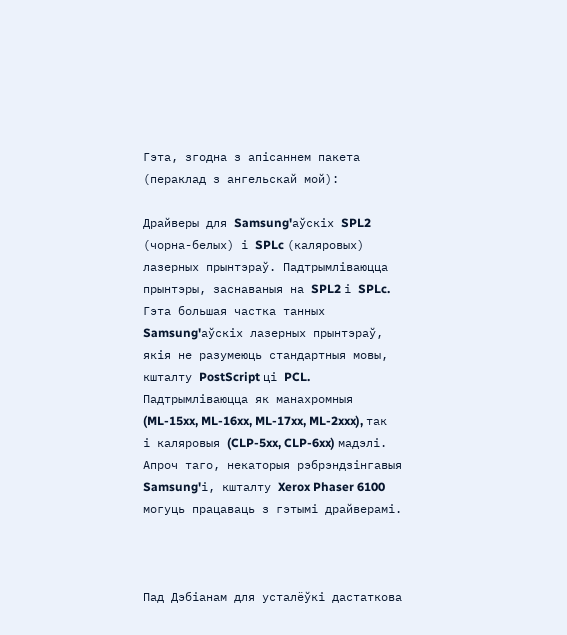Гэта, згодна з апісаннем пакета (пераклад з ангельскай мой):

Драйверы для Samsung'аўскіх SPL2 (чорна-белых) і SPLc (каляровых) лазерных прынтэраў. Падтрымліваюцца прынтэры, заснаваныя на SPL2 і SPLc. Гэта большая частка танных Samsung'аўскіх лазерных прынтэраў, якія не разумеюць стандартныя мовы, кшталту PostScript ці PCL. Падтрымліваюцца як манахромныя (ML-15xx, ML-16xx, ML-17xx, ML-2xxx), так і каляровыя (CLP-5xx, CLP-6xx) мадэлі. Апроч таго, некаторыя рэбрэндзінгавыя Samsung'і, кшталту Xerox Phaser 6100 могуць працаваць з гэтымі драйверамі.



Пад Дэбіанам для усталёўкі дастаткова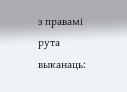з правамі рута выканаць: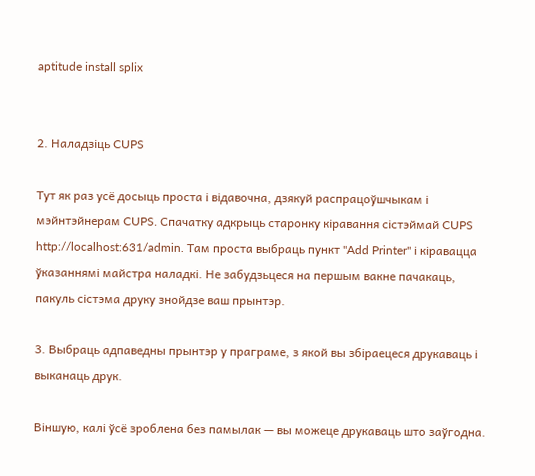aptitude install splix


2. Наладзіць CUPS

Тут як раз усё досыць проста і відавочна, дзякуй распрацоўшчыкам і мэйнтэйнерам CUPS. Спачатку адкрыць старонку кіравання сістэймай CUPS http://localhost:631/admin. Там проста выбраць пункт "Add Printer" і кіравацца ўказаннямі майстра наладкі. Не забудзьцеся на першым вакне пачакаць, пакуль сістэма друку знойдзе ваш прынтэр.

3. Выбраць адпаведны прынтэр у праграме, з якой вы збіраецеся друкаваць і выканаць друк.

Віншую, калі ўсё зроблена без памылак — вы можеце друкаваць што заўгодна.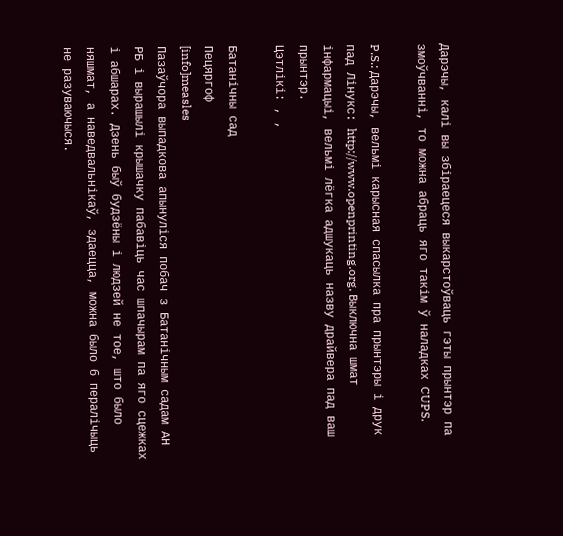Дарэчы, калі вы збіраецеся выкарстоўваць гэты прынтэр па змоўчванні, то можна абраць яго такім ў наладках CUPS.

P.S.: Дарэчы, вельмі карысная спасылка пра прынтэры і друк пад Лінукс: http://www.openprinting.org. Выключна шмат інфармацыі, вельмі лёгка адшукаць назву драйвера пад ваш прынтэр.
Цэтлікі: , ,

Батанічны сад
Пецяргоф
[info]measles
Пазаўчора выпадкова апынуліся побач з Батанічным садам АН РБ і вырашылі крышачку пабавіць час шпачырам па яго сцежках і абшарах. Дзень быў будзёны і людзей не тое, што было няшмат, а наведвальнікаў, здаецца, можна было б пералічыць не разуваючыся.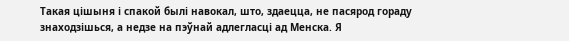Такая цішыня і спакой былі навокал, што, здаецца, не пасярод гораду знаходзішься, а недзе на пэўнай адлегласці ад Менска. Я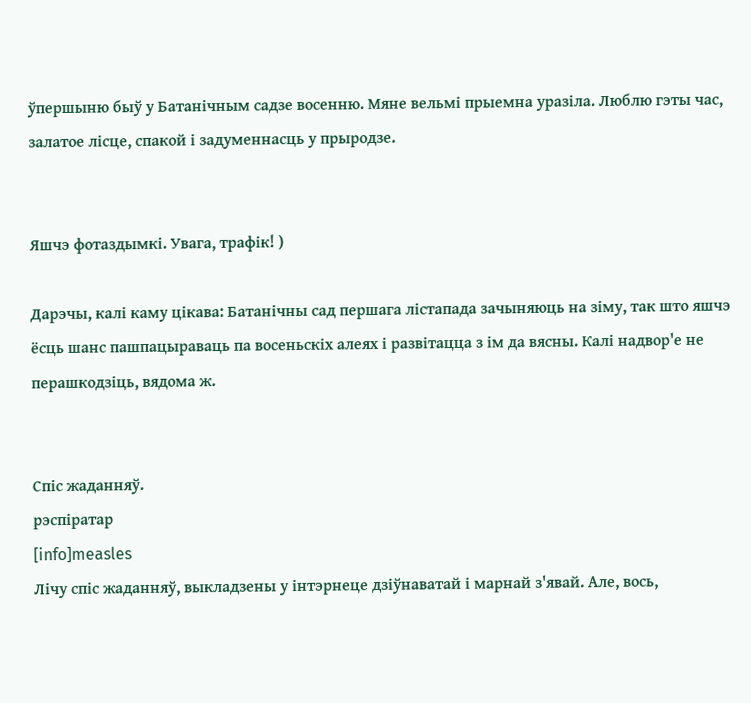ўпершыню быў у Батанічным садзе восенню. Мяне вельмі прыемна уразіла. Люблю гэты час, залатое лісце, спакой і задуменнасць у прыродзе.


Яшчэ фотаздымкі. Увага, трафік! )

Дарэчы, калі каму цікава: Батанічны сад першага лістапада зачыняюць на зіму, так што яшчэ ёсць шанс пашпацыраваць па восеньскіх алеях і развітацца з ім да вясны. Калі надвор'е не перашкодзіць, вядома ж.


Спіс жаданняў.
рэспіратар
[info]measles
Лічу спіс жаданняў, выкладзены у інтэрнеце дзіўнаватай і марнай з'явай. Але, вось,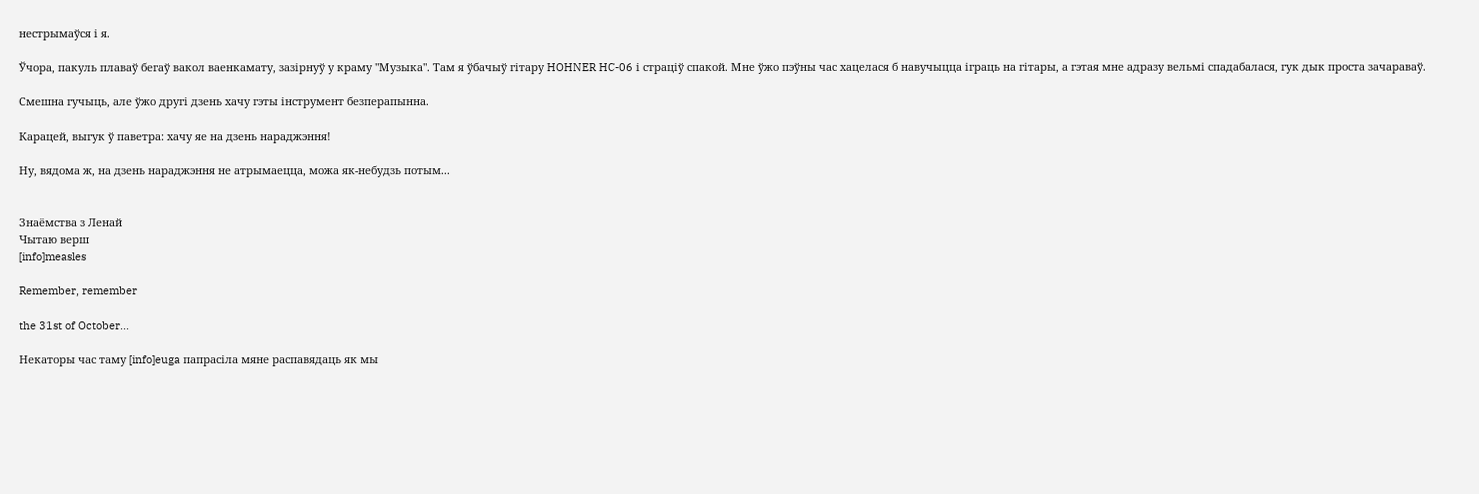нестрымаўся і я.

Ўчора, пакуль плаваў бегаў вакол ваенкамату, зазірнуў у краму "Музыка". Там я ўбачыў гітару HOHNER HC-06 і страціў спакой. Мне ўжо пэўны час хацелася б навучыцца іграць на гітары, а гэтая мне адразу вельмі спадабалася, гук дык проста зачараваў.

Смешна гучыць, але ўжо другі дзень хачу гэты інструмент безперапынна.

Карацей, выгук ў паветра: хачу яе на дзень нараджэння!

Ну, вядома ж, на дзень нараджэння не атрымаецца, можа як-небудзь потым...


Знаёмства з Ленай
Чытаю верш
[info]measles

Remember, remember

the 31st of October...

Некаторы час таму [info]euga папрасіла мяне распавядаць як мы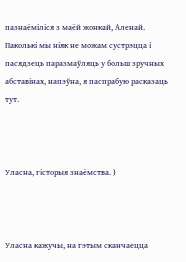пазнаёміліся з маёй жонкай, Аленай. Паколькі мы ніяк не можам сустрэцца і пасядзець паразмаўляць у больш зручных абставінах, напэўна, я паспрабую расказаць тут.



Уласна, гісторыя знаёмства. )



Уласна кажучы, на гэтым сканчаецца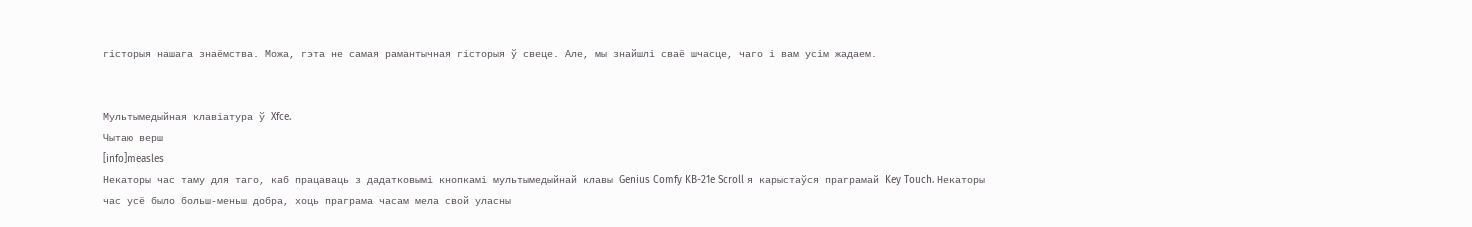гісторыя нашага знаёмства. Можа, гэта не самая рамантычная гісторыя ў свеце. Але, мы знайшлі сваё шчасце, чаго і вам усім жадаем.


Мультымедыйная клавіатура ў Xfce.
Чытаю верш
[info]measles
Некаторы час таму для таго, каб працаваць з дадатковымі кнопкамі мультымедыйнай клавы Genius Comfy KB-21e Scroll я карыстаўся праграмай Key Touch. Некаторы час усё было больш-меньш добра, хоць праграма часам мела свой уласны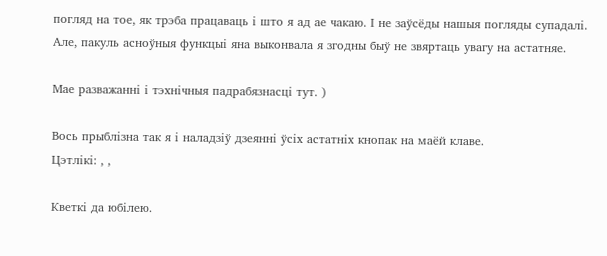погляд на тое, як трэба працаваць і што я ад ае чакаю. І не заўсёды нашыя погляды супадалі. Але, пакуль асноўныя функцыі яна выконвала я згодны быў не звяртаць увагу на астатняе.

Мае разважанні і тэхнічныя падрабязнасці тут. )

Вось прыблізна так я і наладзіў дзеянні ўсіх астатніх кнопак на маёй клаве.
Цэтлікі: , ,

Кветкі да юбілею.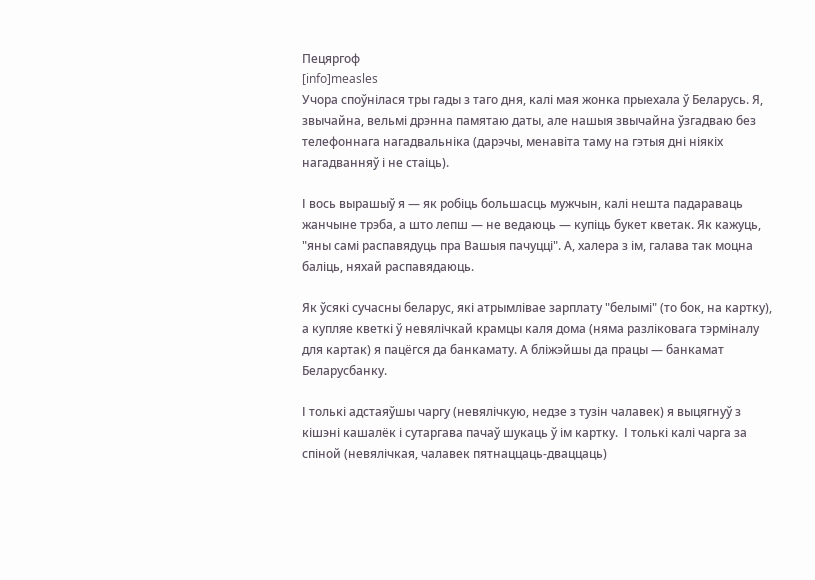Пецяргоф
[info]measles
Учора споўнілася тры гады з таго дня, калі мая жонка прыехала ў Беларусь. Я, звычайна, вельмі дрэнна памятаю даты, але нашыя звычайна ўзгадваю без телефоннага нагадвальніка (дарэчы, менавіта таму на гэтыя дні ніякіх нагадванняў і не стаіць).

І вось вырашыў я — як робіць большасць мужчын, калі нешта падараваць жанчыне трэба, а што лепш — не ведаюць — купіць букет кветак. Як кажуць, "яны самі распавядуць пра Вашыя пачуцці". А, халера з ім, галава так моцна баліць, няхай распавядаюць.

Як ўсякі сучасны беларус, які атрымлівае зарплату "белымі" (то бок, на картку), а купляе кветкі ў невялічкай крамцы каля дома (няма разліковага тэрміналу для картак) я пацёгся да банкамату. А бліжэйшы да працы — банкамат Беларусбанку.

І толькі адстаяўшы чаргу (невялічкую, недзе з тузін чалавек) я выцягнуў з кішэні кашалёк і сутаргава пачаў шукаць ў ім картку.  І толькі калі чарга за спіной (невялічкая, чалавек пятнаццаць-дваццаць)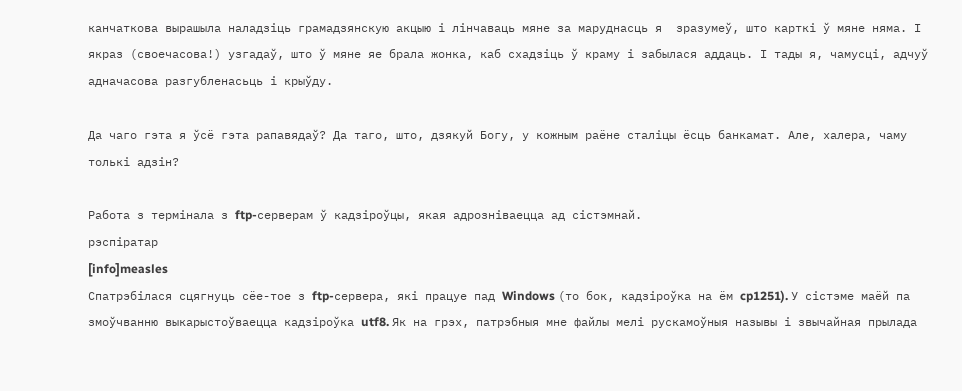канчаткова вырашыла наладзіць грамадзянскую акцыю і лінчаваць мяне за маруднасць я  зразумеў, што карткі ў мяне няма. І якраз (своечасова!) узгадаў, што ў мяне яе брала жонка, каб схадзіць ў краму і забылася аддаць. І тады я, чамусці, адчуў адначасова разгубленасьць і крыўду.

Да чаго гэта я ўсё гэта рапавядаў? Да таго, што, дзякуй Богу, у кожным раёне сталіцы ёсць банкамат. Але, халера, чаму толькі адзін?

Работа з термінала з ftp-серверам ў кадзіроўцы, якая адрозніваецца ад сістэмнай.
рэспіратар
[info]measles
Спатрэбілася сцягнуць сёе-тое з ftp-сервера, які працуе пад Windows (то бок, кадзіроўка на ём cp1251). У сістэме маёй па змоўчванню выкарыстоўваецца кадзіроўка utf8. Як на грэх, патрэбныя мне файлы мелі рускамоўныя назывы і звычайная прылада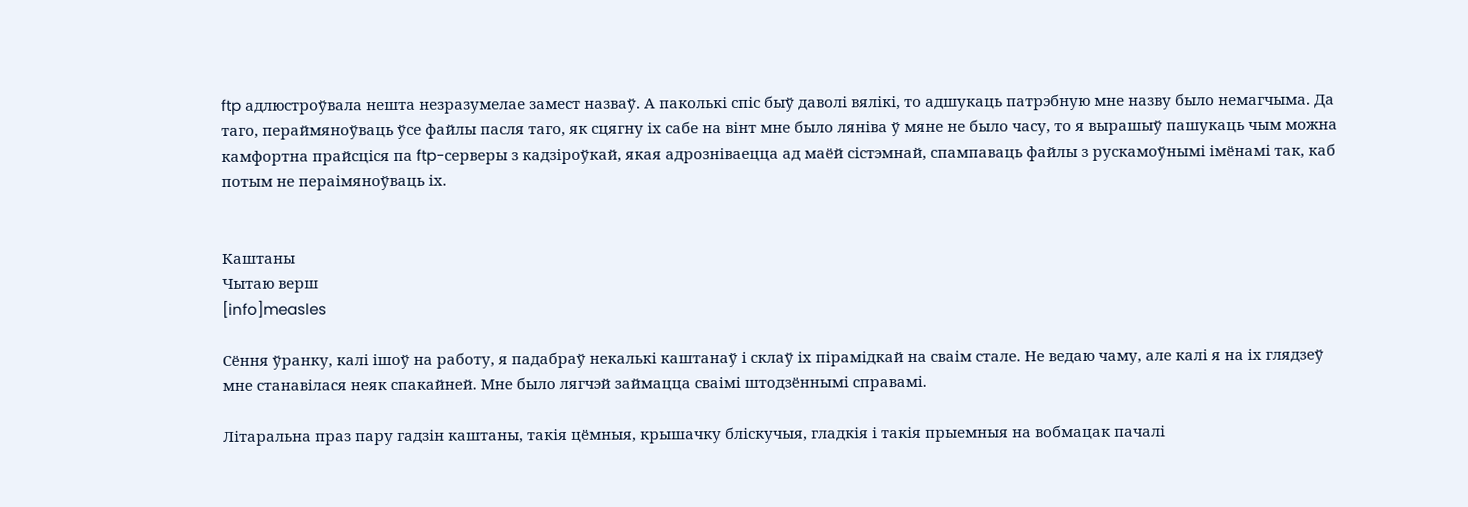ftp адлюстроўвала нешта незразумелае замест назваў. А паколькі спіс быў даволі вялікі, то адшукаць патрэбную мне назву было немагчыма. Да таго, пераймяноўваць ўсе файлы пасля таго, як сцягну іх сабе на вінт мне было ляніва ў мяне не было часу, то я вырашыў пашукаць чым можна камфортна прайсціся па ftp-серверы з кадзіроўкай, якая адрозніваецца ад маёй сістэмнай, спампаваць файлы з рускамоўнымі імёнамі так, каб потым не пераімяноўваць іх.


Каштаны
Чытаю верш
[info]measles

Сёння ўранку, калі ішоў на работу, я падабраў некалькі каштанаў і склаў іх пірамідкай на сваім стале. Не ведаю чаму, але калі я на іх глядзеў мне станавілася неяк спакайней. Мне было лягчэй займацца сваімі штодзённымі справамі.

Літаральна праз пару гадзін каштаны, такія цёмныя, крышачку бліскучыя, гладкія і такія прыемныя на вобмацак пачалі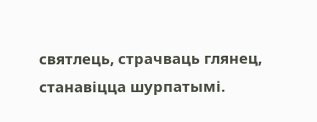святлець, страчваць глянец, станавіцца шурпатымі.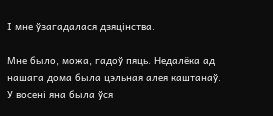І мне ўзагадалася дзяцінства.

Мне было, можа, гадоў пяць. Недалёка ад нашага дома была цэльная алея каштанаў. У восені яна была ўся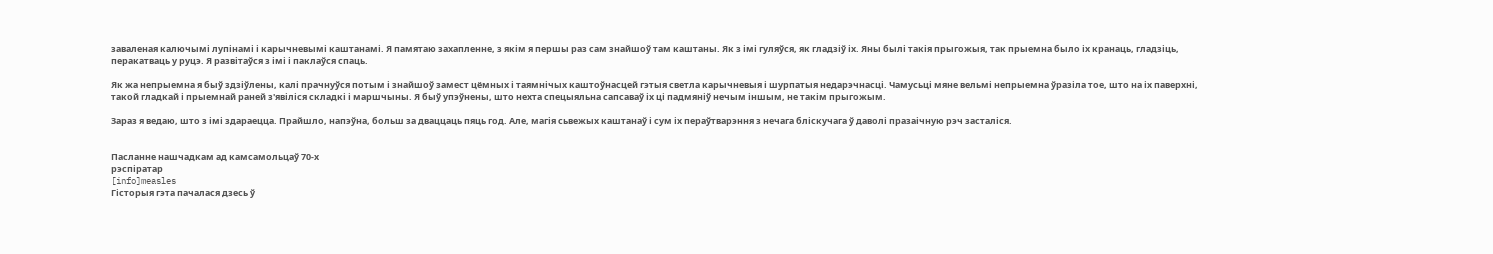заваленая калючымі лупінамі і карычневымі каштанамі. Я памятаю захапленне, з якім я першы раз сам знайшоў там каштаны. Як з імі гуляўся, як гладзіў іх. Яны былі такія прыгожыя, так прыемна было іх кранаць, гладзіць, перакатваць у руцэ. Я развітаўся з імі і паклаўся спаць.

Як жа непрыемна я быў здзіўлены, калі прачнуўся потым і знайшоў замест цёмных і таямнічых каштоўнасцей гэтыя светла карычневыя і шурпатыя недарэчнасці. Чамусьці мяне вельмі непрыемна ўразіла тое, што на іх паверхні, такой гладкай і прыемнай раней з'явіліся складкі і маршчыны. Я быў упэўнены, што нехта спецыяльна сапсаваў іх ці падмяніў нечым іншым, не такім прыгожым.

Зараз я ведаю, што з імі здараецца. Прайшло, напэўна, больш за дваццаць пяць год. Але, магія сьвежых каштанаў і сум іх пераўтварэння з нечага бліскучага ў даволі празаічную рэч засталіся.


Пасланне нашчадкам ад камсамольцаў 70-х
рэспіратар
[info]measles
Гісторыя гэта пачалася дзесь ў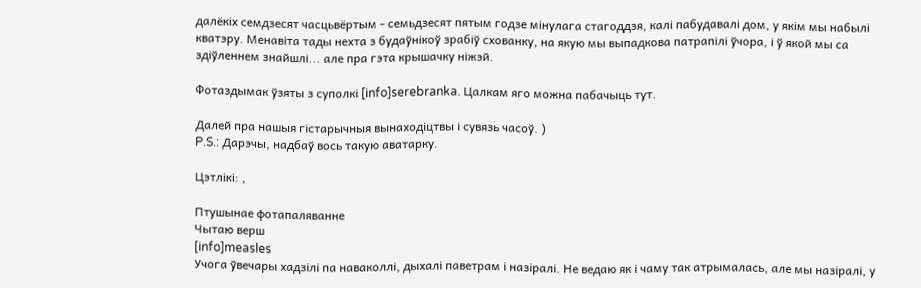далёкіх семдзесят часцьвёртым - семьдзесят пятым годзе мінулага стагоддзя, калі пабудавалі дом, у якім мы набылі кватэру. Менавіта тады нехта з будаўнікоў зрабіў схованку, на якую мы выпадкова патрапілі ўчора, і ў якой мы са здіўленнем знайшлі... але пра гэта крышачку ніжэй.

Фотаздымак ўзяты з суполкі [info]serebranka. Цалкам яго можна пабачыць тут.

Далей пра нашыя гістарычныя вынаходіцтвы і сувязь часоў. )
P.S.: Дарэчы, надбаў вось такую аватарку.

Цэтлікі: ,

Птушынае фотапаляванне
Чытаю верш
[info]measles
Учога ўвечары хадзілі па наваколлі, дыхалі паветрам і назіралі. Не ведаю як і чаму так атрымалась, але мы назіралі, у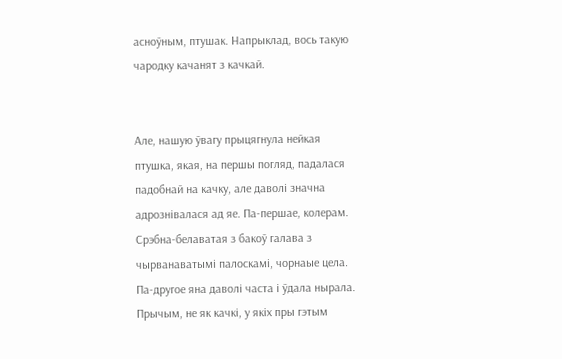асноўным, птушак. Напрыклад, вось такую чародку качанят з качкай.


Але, нашую ўвагу прыцягнула нейкая птушка, якая, на першы погляд, падалася падобнай на качку, але даволі значна адрознівалася ад яе. Па-першае, колерам. Срэбна-белаватая з бакоў галава з чырванаватымі палоскамі, чорнаые цела. Па-другое яна даволі часта і ўдала нырала. Прычым, не як качкі, у якіх пры гэтым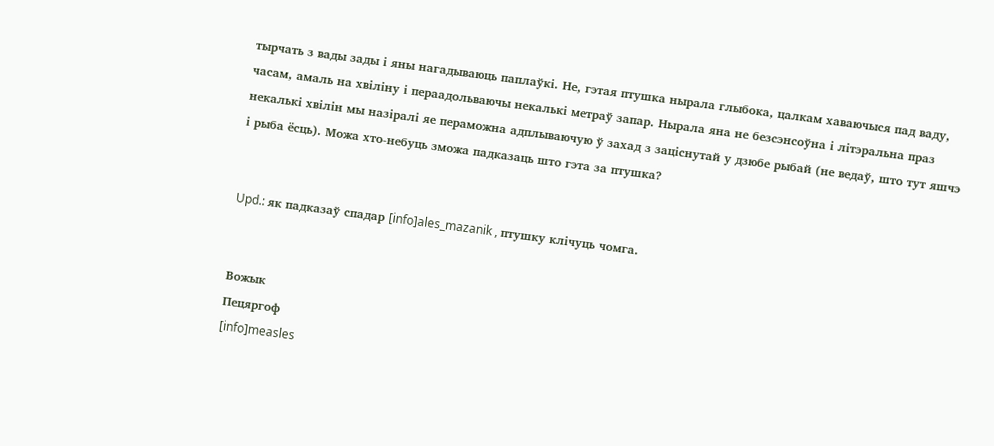тырчать з вады зады і яны нагадываюць паплаўкі. Не, гэтая птушка нырала глыбока, цалкам хаваючыся пад ваду, часам, амаль на хвіліну і пераадольваючы некалькі метраў запар. Нырала яна не безсэнсоўна і літэральна праз некалькі хвілін мы назіралі яе пераможна адплываючую ў захад з заціснутай у дзюбе рыбай (не ведаў, што тут яшчэ і рыба ёсць). Можа хто-небуць зможа падказаць што гэта за птушка?


Upd.: як падказаў спадар [info]ales_mazanik , птушку клічуць чомга.


Вожык
Пецяргоф
[info]measles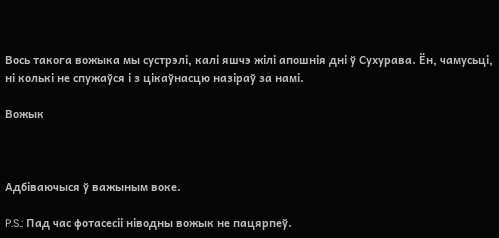Вось такога вожыка мы сустрэлі, калі яшчэ жілі апошнія дні ў Сухурава. Ён, чамусьці, ні колькі не спужаўся і з цікаўнасцю назіраў за намі.

Вожык



Адбіваючыся ў важыным воке.

P.S.: Пад час фотасесіі ніводны вожык не пацярпеў.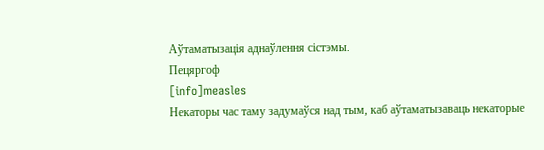Аўтаматызація аднаўлення сістэмы.
Пецяргоф
[info]measles
Некаторы час таму задумаўся над тым, каб аўтаматызаваць некаторые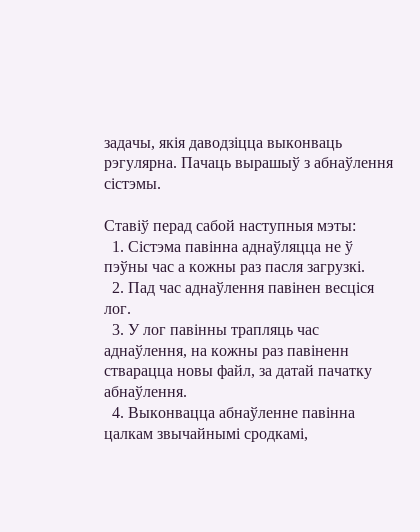задачы, якія даводзіцца выконваць рэгулярна. Пачаць вырашыў з абнаўлення сістэмы.

Ставіў перад сабой наступныя мэты:
  1. Сістэма павінна аднаўляцца не ў пэўны час а кожны раз пасля загрузкі.
  2. Пад час аднаўлення павінен весціся лог.
  3. У лог павінны трапляць час аднаўлення, на кожны раз павіненн стварацца новы файл, за датай пачатку абнаўлення.
  4. Выконвацца абнаўленне павінна цалкам звычайнымі сродкамі,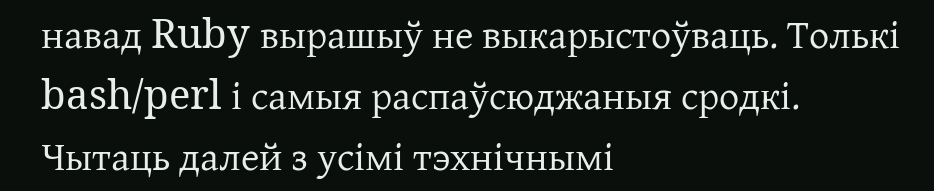навад Ruby вырашыў не выкарыстоўваць. Толькі bash/perl і самыя распаўсюджаныя сродкі.
Чытаць далей з усімі тэхнічнымі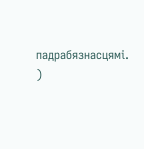падрабязнасцямі. )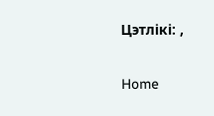Цэтлікі: ,

Home